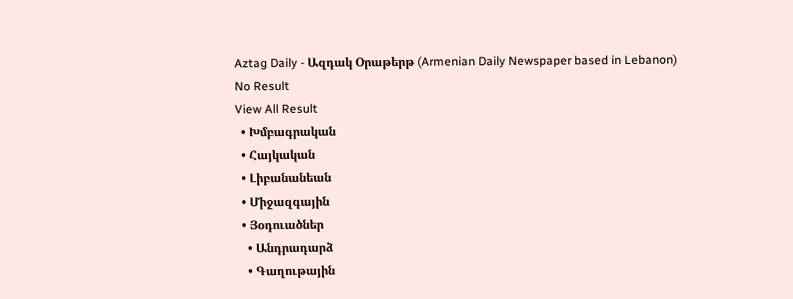Aztag Daily - Ազդակ Օրաթերթ (Armenian Daily Newspaper based in Lebanon)
No Result
View All Result
  • Խմբագրական
  • Հայկական
  • Լիբանանեան
  • Միջազգային
  • Յօդուածներ
    • Անդրադարձ
    • Գաղութային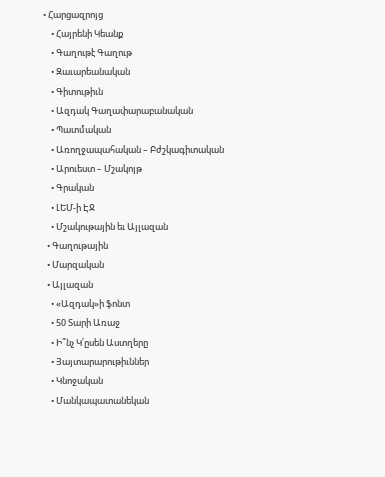• Հարցազրոյց
    • Հայրենի Կեանք
    • Գաղութէ Գաղութ
    • Զաւարեանական
    • Գիտութիւն
    • Ազդակ Գաղափարաբանական
    • Պատմական
    • Առողջապահական – Բժշկագիտական
    • Արուեստ – Մշակոյթ
    • Գրական
    • ԼԵՄ-ի ԷՋ
    • Մշակութային եւ Այլազան
  • Գաղութային
  • Մարզական
  • Այլազան
    • «Ազդակ»ի ֆոնտ
    • 50 Տարի Առաջ
    • Ի՞նչ Կ՛ըսեն Աստղերը
    • Յայտարարութիւններ
    • Կնոջական
    • Մանկապատանեկան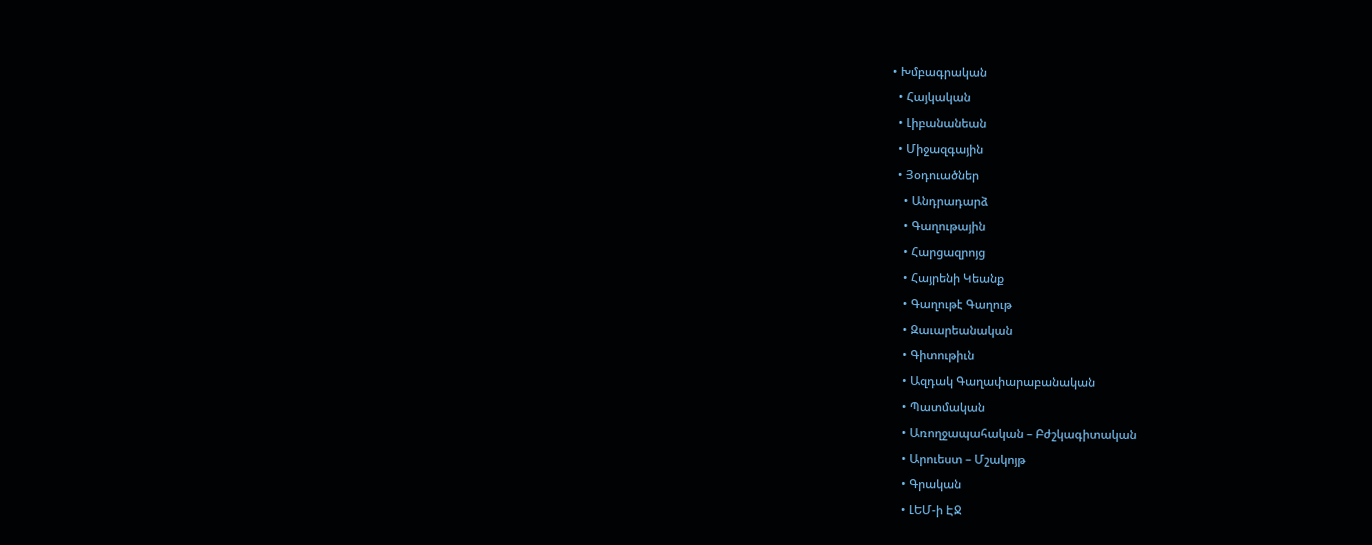• Խմբագրական
  • Հայկական
  • Լիբանանեան
  • Միջազգային
  • Յօդուածներ
    • Անդրադարձ
    • Գաղութային
    • Հարցազրոյց
    • Հայրենի Կեանք
    • Գաղութէ Գաղութ
    • Զաւարեանական
    • Գիտութիւն
    • Ազդակ Գաղափարաբանական
    • Պատմական
    • Առողջապահական – Բժշկագիտական
    • Արուեստ – Մշակոյթ
    • Գրական
    • ԼԵՄ-ի ԷՋ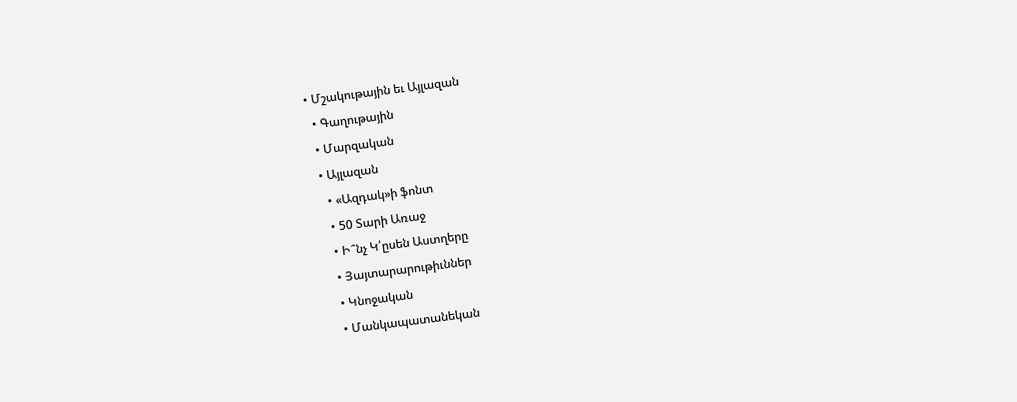• Մշակութային եւ Այլազան
  • Գաղութային
  • Մարզական
  • Այլազան
    • «Ազդակ»ի ֆոնտ
    • 50 Տարի Առաջ
    • Ի՞նչ Կ՛ըսեն Աստղերը
    • Յայտարարութիւններ
    • Կնոջական
    • Մանկապատանեկան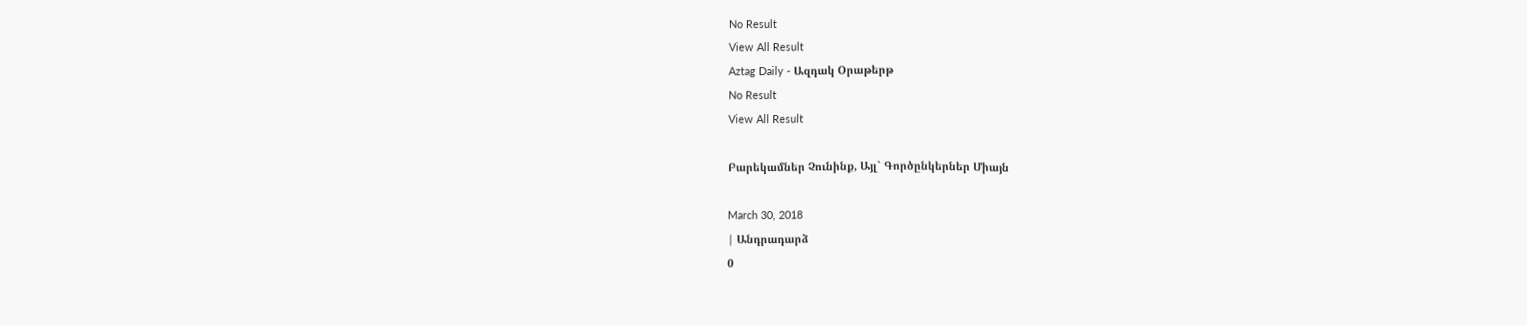No Result
View All Result
Aztag Daily - Ազդակ Օրաթերթ
No Result
View All Result

Բարեկամներ Չունինք, Այլ` Գործընկերներ Միայն

March 30, 2018
| Անդրադարձ
0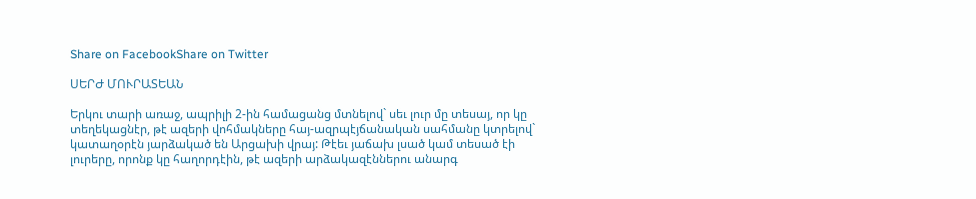Share on FacebookShare on Twitter

ՍԵՐԺ ՄՈՒՐԱՏԵԱՆ

Երկու տարի առաջ, ապրիլի 2-ին համացանց մտնելով` սեւ լուր մը տեսայ, որ կը տեղեկացնէր, թէ ազերի վոհմակները հայ-ազրպէյճանական սահմանը կտրելով` կատաղօրէն յարձակած են Արցախի վրայ: Թէեւ յաճախ լսած կամ տեսած էի լուրերը, որոնք կը հաղորդէին, թէ ազերի արձակազէններու անարգ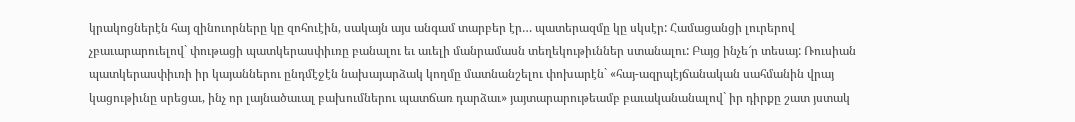կրակոցներէն հայ զինուորները կը զոհուէին, սակայն այս անգամ տարբեր էր… պատերազմը կը սկսէր: Համացանցի լուրերով չբաւարարուելով` փութացի պատկերասփիւռը բանալու եւ աւելի մանրամասն տեղեկութիւններ ստանալու: Բայց ինչե՜ր տեսայ: Ռուսիան պատկերասփիւռի իր կայաններու ընդմէջէն նախայարձակ կողմը մատնանշելու փոխարէն` «հայ-ազրպէյճանական սահմանին վրայ կացութիւնը սրեցաւ, ինչ որ լայնածաւալ բախումներու պատճառ դարձաւ» յայտարարութեամբ բաւականանալով` իր դիրքը շատ յստակ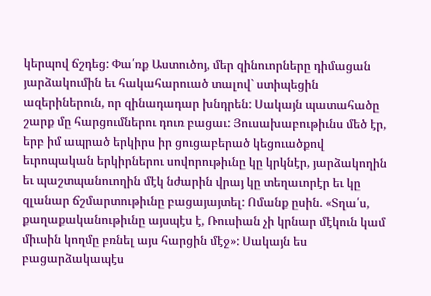կերպով ճշդեց: Փա՛ռք Աստուծոյ, մեր զինուորները դիմացան յարձակումին եւ հակահարուած տալով` ստիպեցին ազերիներուն, որ զինադադար խնդրեն: Սակայն պատահածը շարք մը հարցումներու դուռ բացաւ: Յուսախաբութիւնս մեծ էր, երբ իմ ապրած երկիրս իր ցուցաբերած կեցուածքով եւրոպական երկիրներու սովորութիւնը կը կրկնէր, յարձակողին եւ պաշտպանուողին մէկ նժարին վրայ կը տեղաւորէր եւ կը զլանար ճշմարտութիւնը բացայայտել: Ոմանք ըսին. «Տղա՛ս, քաղաքականութիւնը այսպէս է, Ռուսիան չի կրնար մէկուն կամ միւսին կողմը բռնել այս հարցին մէջ»: Սակայն ես բացարձակապէս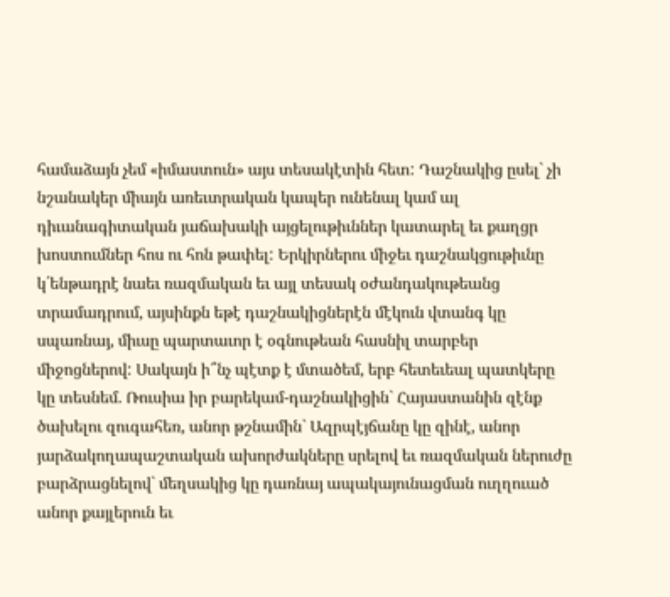համաձայն չեմ «իմաստուն» այս տեսակէտին հետ: Դաշնակից ըսել` չի նշանակեր միայն առեւտրական կապեր ունենալ կամ ալ դիւանագիտական յաճախակի այցելութիւններ կատարել եւ քաղցր խոստումներ հոս ու հոն թափել: Երկիրներու միջեւ դաշնակցութիւնը կ՛ենթադրէ նաեւ ռազմական եւ այլ տեսակ օժանդակութեանց տրամադրում, այսինքն եթէ դաշնակիցներէն մէկուն վտանգ կը սպառնայ, միւսը պարտաւոր է օգնութեան հասնիլ տարբեր միջոցներով: Սակայն ի՞նչ պէտք է մտածեմ, երբ հետեւեալ պատկերը կը տեսնեմ. Ռուսիա իր բարեկամ-դաշնակիցին` Հայաստանին զէնք ծախելու զուգահեռ, անոր թշնամին` Ազրպէյճանը կը զինէ, անոր յարձակողապաշտական ախորժակները սրելով եւ ռազմական ներուժը բարձրացնելով` մեղսակից կը դառնայ ապակայունացման ուղղուած անոր քայլերուն եւ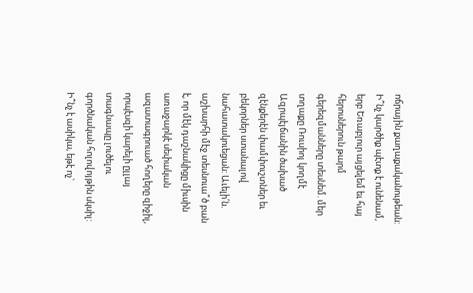ոճրային քաղաքականութեան: Ի՞նչ կարծիք պէտք է ունենամ, երբ Եռաբլուր այցելեմ եւ հայ հերոսներուն թարմ գերեզմանները տեսնեմ. մեր տղաքը Ռուսիոյ կողմէ Ազրպէյճանին ծախած զէնքերէն փամփուշտներ եւ բեկորներ ստանալով նահատակուեցան: Աւելի՛ն. աշխարհի մէջ տեսնուա՞ծ բան է, որ մէկ դաշնակիցը միւսին առաջարկէ սեփական ազատագրուած հողերը զիջիլ, որպէսզի կարելի ըլլայ տագնապը լուծելու գործնական հոլովոյթին սկսիլ: Ի՞նչ է ասիկա, եթէ ոչ`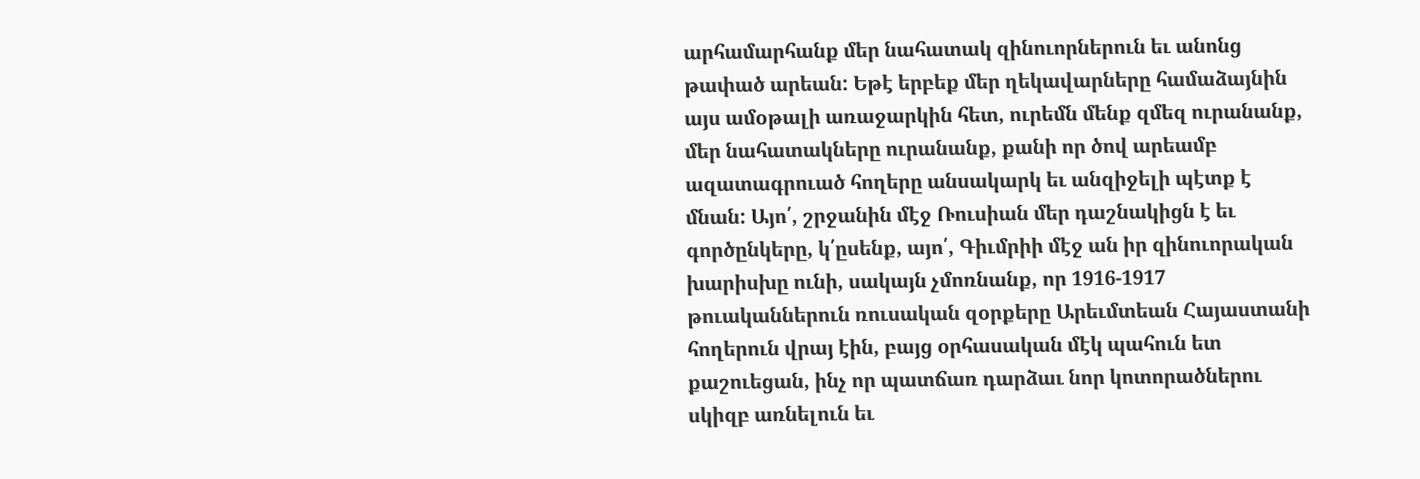արհամարհանք մեր նահատակ զինուորներուն եւ անոնց թափած արեան: Եթէ երբեք մեր ղեկավարները համաձայնին այս ամօթալի առաջարկին հետ, ուրեմն մենք զմեզ ուրանանք, մեր նահատակները ուրանանք, քանի որ ծով արեամբ ազատագրուած հողերը անսակարկ եւ անզիջելի պէտք է մնան: Այո՛, շրջանին մէջ Ռուսիան մեր դաշնակիցն է եւ գործընկերը, կ՛ըսենք, այո՛, Գիւմրիի մէջ ան իր զինուորական խարիսխը ունի, սակայն չմոռնանք, որ 1916-1917 թուականներուն ռուսական զօրքերը Արեւմտեան Հայաստանի հողերուն վրայ էին, բայց օրհասական մէկ պահուն ետ քաշուեցան, ինչ որ պատճառ դարձաւ նոր կոտորածներու սկիզբ առնելուն եւ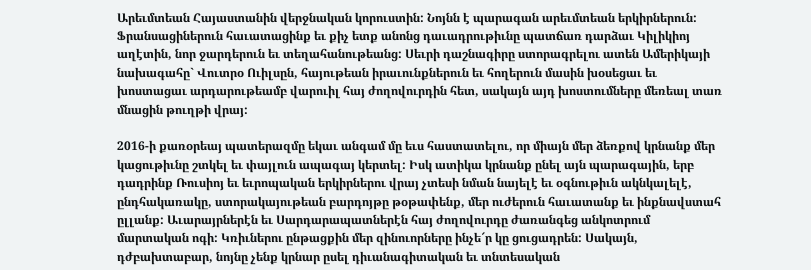Արեւմտեան Հայաստանին վերջնական կորուստին: Նոյնն է պարագան արեւմտեան երկիրներուն: Ֆրանսացիներուն հաւատացինք եւ քիչ ետք անոնց դաւադրութիւնը պատճառ դարձաւ Կիլիկիոյ աղէտին, նոր ջարդերուն եւ տեղահանութեանց: Սեւրի դաշնագիրը ստորագրելու ատեն Ամերիկայի նախագահը` Վուտրօ Ուիլսըն, հայութեան իրաւունքներուն եւ հողերուն մասին խօսեցաւ եւ խոստացաւ արդարութեամբ վարուիլ հայ ժողովուրդին հետ, սակայն այդ խոստումները մեռեալ տառ մնացին թուղթի վրայ:

2016-ի քառօրեայ պատերազմը եկաւ անգամ մը եւս հաստատելու, որ միայն մեր ձեռքով կրնանք մեր կացութիւնը շտկել եւ փայլուն ապագայ կերտել: Իսկ ատիկա կրնանք ընել այն պարագային, երբ դադրինք Ռուսիոյ եւ եւրոպական երկիրներու վրայ չտեսի նման նայելէ եւ օգնութիւն ակնկալելէ, ընդհակառակը, ստորակայութեան բարդոյթը թօթափենք, մեր ուժերուն հաւատանք եւ ինքնավստահ ըլլանք: Աւարայրներէն եւ Սարդարապատներէն հայ ժողովուրդը ժառանգեց անկոտրում մարտական ոգի: Կռիւներու ընթացքին մեր զինուորները ինչե՜ր կը ցուցադրեն: Սակայն, դժբախտաբար, նոյնը չենք կրնար ըսել դիւանագիտական եւ տնտեսական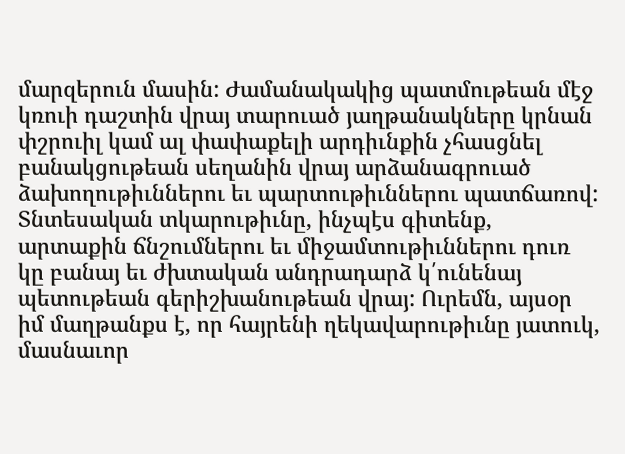մարզերուն մասին: Ժամանակակից պատմութեան մէջ կռուի դաշտին վրայ տարուած յաղթանակները կրնան փշրուիլ կամ ալ փափաքելի արդիւնքին չհասցնել բանակցութեան սեղանին վրայ արձանագրուած ձախողութիւններու եւ պարտութիւններու պատճառով: Տնտեսական տկարութիւնը, ինչպէս գիտենք, արտաքին ճնշումներու եւ միջամտութիւններու դուռ կը բանայ եւ ժխտական անդրադարձ կ՛ունենայ պետութեան գերիշխանութեան վրայ: Ուրեմն, այսօր իմ մաղթանքս է, որ հայրենի ղեկավարութիւնը յատուկ, մասնաւոր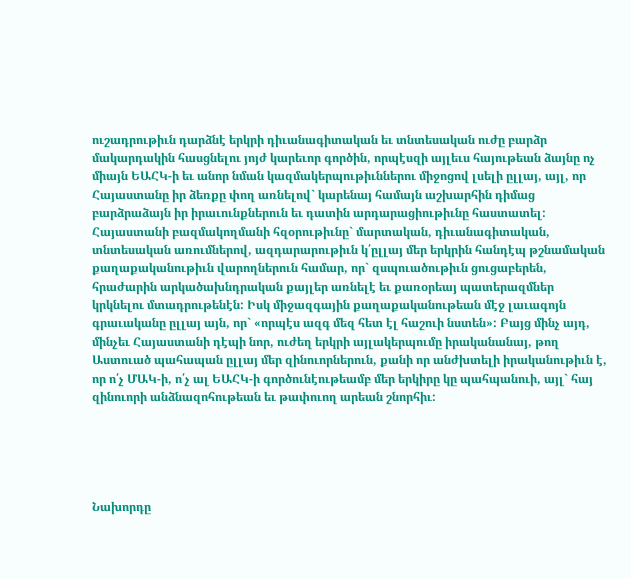ուշադրութիւն դարձնէ երկրի դիւանագիտական եւ տնտեսական ուժը բարձր մակարդակին հասցնելու յոյժ կարեւոր գործին, որպէսզի այլեւս հայութեան ձայնը ոչ միայն ԵԱՀԿ-ի եւ անոր նման կազմակերպութիւններու միջոցով լսելի ըլլայ, այլ, որ Հայաստանը իր ձեռքը փող առնելով` կարենայ համայն աշխարհին դիմաց բարձրաձայն իր իրաւունքներուն եւ դատին արդարացիութիւնը հաստատել: Հայաստանի բազմակողմանի հզօրութիւնը` մարտական, դիւանագիտական, տնտեսական առումներով, ազդարարութիւն կ՛ըլլայ մեր երկրին հանդէպ թշնամական քաղաքականութիւն վարողներուն համար, որ` զսպուածութիւն ցուցաբերեն, հրաժարին արկածախնդրական քայլեր առնելէ եւ քառօրեայ պատերազմներ կրկնելու մտադրութենէն: Իսկ միջազգային քաղաքականութեան մէջ լաւագոյն գրաւականը ըլլայ այն, որ` «որպէս ազգ մեզ հետ էլ հաշուի նստեն»: Բայց մինչ այդ, մինչեւ Հայաստանի դէպի նոր, ուժեղ երկրի այլակերպումը իրականանայ, թող Աստուած պահապան ըլլայ մեր զինուորներուն, քանի որ անժխտելի իրականութիւն է, որ ո՛չ ՄԱԿ-ի, ո՛չ ալ ԵԱՀԿ-ի գործունէութեամբ մեր երկիրը կը պահպանուի, այլ` հայ զինուորի անձնազոհութեան եւ թափուող արեան շնորհիւ:





Նախորդը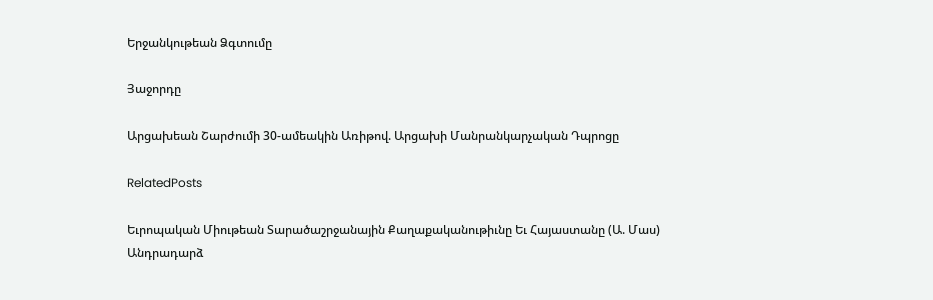Երջանկութեան Ձգտումը

Յաջորդը

Արցախեան Շարժումի 30-ամեակին Առիթով. Արցախի Մանրանկարչական Դպրոցը

RelatedPosts

Եւրոպական Միութեան Տարածաշրջանային Քաղաքականութիւնը Եւ Հայաստանը (Ա. Մաս)
Անդրադարձ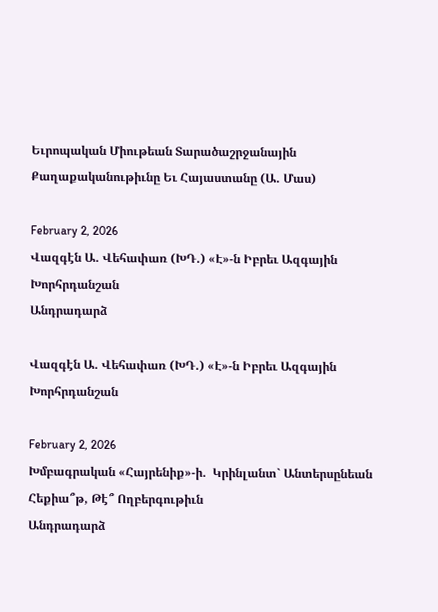Եւրոպական Միութեան Տարածաշրջանային Քաղաքականութիւնը Եւ Հայաստանը (Ա. Մաս)

February 2, 2026
Վազգէն Ա. Վեհափառ (ԽԴ.) «Է»-ն Իբրեւ Ազգային Խորհրդանշան
Անդրադարձ

Վազգէն Ա. Վեհափառ (ԽԴ.) «Է»-ն Իբրեւ Ազգային Խորհրդանշան

February 2, 2026
Խմբագրական «Հայրենիք»-ի.  Կրինլանտ` Անտերսընեան Հեքիա՞թ, Թէ՞ Ողբերգութիւն
Անդրադարձ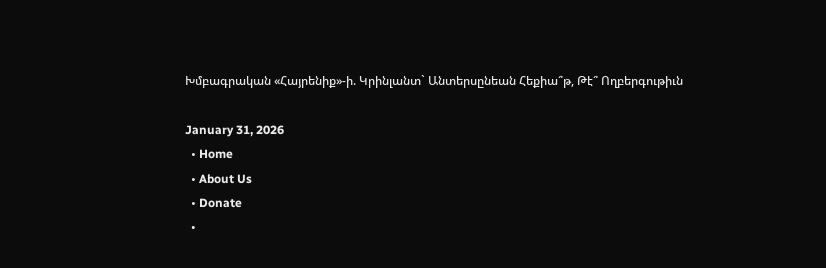Խմբագրական «Հայրենիք»-ի. Կրինլանտ` Անտերսընեան Հեքիա՞թ, Թէ՞ Ողբերգութիւն

January 31, 2026
  • Home
  • About Us
  • Donate
  •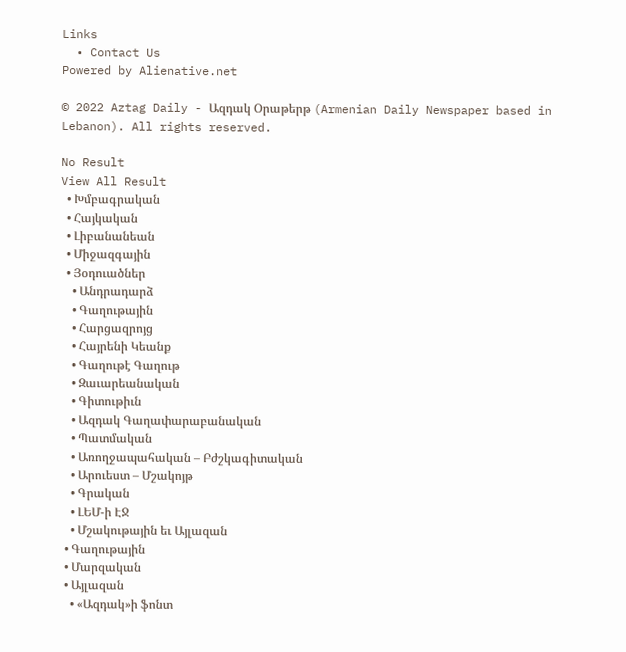Links
  • Contact Us
Powered by Alienative.net

© 2022 Aztag Daily - Ազդակ Օրաթերթ (Armenian Daily Newspaper based in Lebanon). All rights reserved.

No Result
View All Result
  • Խմբագրական
  • Հայկական
  • Լիբանանեան
  • Միջազգային
  • Յօդուածներ
    • Անդրադարձ
    • Գաղութային
    • Հարցազրոյց
    • Հայրենի Կեանք
    • Գաղութէ Գաղութ
    • Զաւարեանական
    • Գիտութիւն
    • Ազդակ Գաղափարաբանական
    • Պատմական
    • Առողջապահական – Բժշկագիտական
    • Արուեստ – Մշակոյթ
    • Գրական
    • ԼԵՄ-ի ԷՋ
    • Մշակութային եւ Այլազան
  • Գաղութային
  • Մարզական
  • Այլազան
    • «Ազդակ»ի ֆոնտ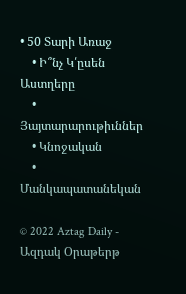• 50 Տարի Առաջ
    • Ի՞նչ Կ՛ըսեն Աստղերը
    • Յայտարարութիւններ
    • Կնոջական
    • Մանկապատանեկան

© 2022 Aztag Daily - Ազդակ Օրաթերթ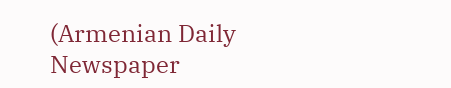(Armenian Daily Newspaper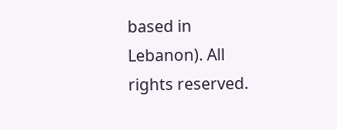based in Lebanon). All rights reserved.